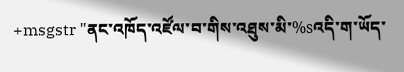+msgstr "ནང་འཁོད་འཛོལ་བ་གིས་འཐུས་མི་%sའདི་ག་ཡོད་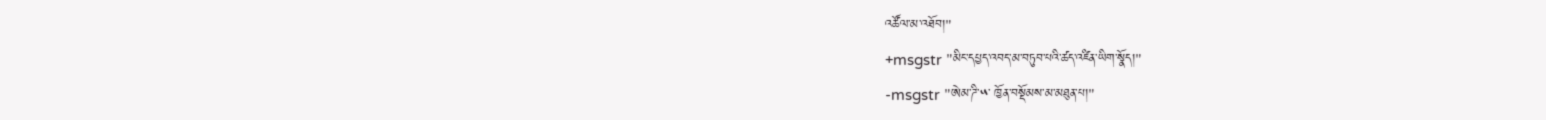འཚོལ་མ་འཐོབ།"
+msgstr "མིང་དཔྱད་འབད་མ་བཏུབ་པའི་ཚད་འཛིན་ཡིག་སྣོད།"
-msgstr "ཨེམ་ཌི་༥་ ཁྱོན་བསྡོམས་མ་མཐུན་པ།"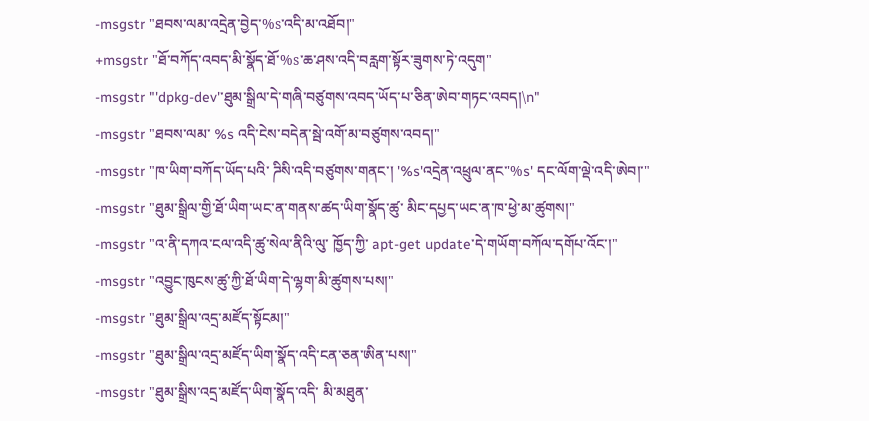-msgstr "ཐབས་ལམ་འདྲེན་བྱེད་%s་འདི་མ་འཐོབ།"
+msgstr "ཐོ་བཀོད་འབད་མི་སྣོད་ཐོ་%s་ཆ་ཤས་འདི་བརླག་སྟོར་ཟུགས་ཏེ་འདུག"
-msgstr "'dpkg-dev'་ཐུམ་སྒྲིལ་དེ་གཞི་བཙུགས་འབད་ཡོད་པ་ཅིན་ཨེབ་གཏང་འབད།\n"
-msgstr "ཐབས་ལམ་ %s འདི་ངེས་བདེན་སྦེ་འགོ་མ་བཙུགས་འབད།"
-msgstr "ཁ་ཡིག་བཀོད་ཡོད་པའི་ ཌིསི་འདི་བཙུགས་གནང་། '%s'འདྲེན་འཕྲུལ་ནང་'%s' དང་ལོག་ལྡེ་འདི་ཨེབ།་"
-msgstr "ཐུམ་སྒྲིལ་གྱི་ཐོ་ཡིག་ཡང་ན་གནས་ཚད་ཡིག་སྣོད་ཚུ་ མིང་དཔྱད་ཡང་ན་ཁ་ཕྱེ་མ་ཚུགས།"
-msgstr "འ་ནི་དཀའ་ངལ་འདི་ཚུ་སེལ་ནིའི་ལུ་ ཁྱོད་ཀྱི་ apt-get update་དེ་གཡོག་བཀོལ་དགོཔ་འོང་།"
-msgstr "འབྱུང་ཁུངས་ཚུ་ཀྱི་ཐོ་ཡིག་དེ་ལྷག་མི་ཚུགས་པས།"
-msgstr "ཐུམ་སྒྲིལ་འདྲ་མཛོད་སྟོངམ།"
-msgstr "ཐུམ་སྒྲིལ་འདྲ་མཛོད་ཡིག་སྣོད་འདི་ངན་ཅན་ཨིན་པས།"
-msgstr "ཐུམ་སྒྲིས་འདྲ་མཛོད་ཡིག་སྣོད་འདི་ མི་མཐུན་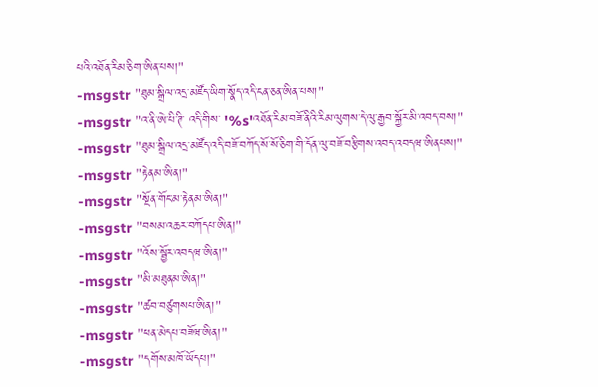པའི་འཐོན་རིམ་ཅིག་ཨིན་པས།"
-msgstr "ཐུམ་སྒྲིལ་འདྲ་མཛོད་ཡིག་སྣོད་འདི་ངན་ཅན་ཨིན་པས།"
-msgstr "འ་ནི་ཨེ་པི་ཊི་ འདི་གིས་ '%s'འཐོན་རིམ་བཟོ་ནིའི་རིམ་ལུགས་དེ་ལུ་རྒྱབ་སྐྱོར་མི་འབད་བས།"
-msgstr "ཐུམ་སྒྲིལ་འདྲ་མཛོད་འདི་བཟོ་བཀོད་སོ་སོ་ཅིག་གི་དོན་ལུ་བཟོ་བརྩིགས་འབད་འབདཝ་ཨིནཔས།"
-msgstr "རྟེནམ་ཨིན།"
-msgstr "སྔོན་གོང་མ་རྟེནམ་ཨིན།"
-msgstr "བསམ་འཆར་བཀོདཔ་ཨིན།"
-msgstr "འོས་སྦྱོར་འབདཝ་ཨིན།"
-msgstr "མི་མཐུནམ་ཨིན།"
-msgstr "ཚབ་བཙུགསཔ་ཨིན།"
-msgstr "ཕན་མེདཔ་བཟོཝ་ཨིན།"
-msgstr "དགོས་མཁོ་ཡོདཔ།"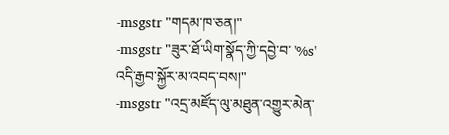-msgstr "གདམ་ཁ་ཅན།"
-msgstr "ཟུར་ཐོ་ཡིག་སྣོད་ཀྱི་དབྱེ་བ་ '%s' འདི་རྒྱབ་སྐྱོར་མ་འབད་བས།"
-msgstr "འདྲ་མཛོད་ལུ་མཐུན་འགྱུར་མེན་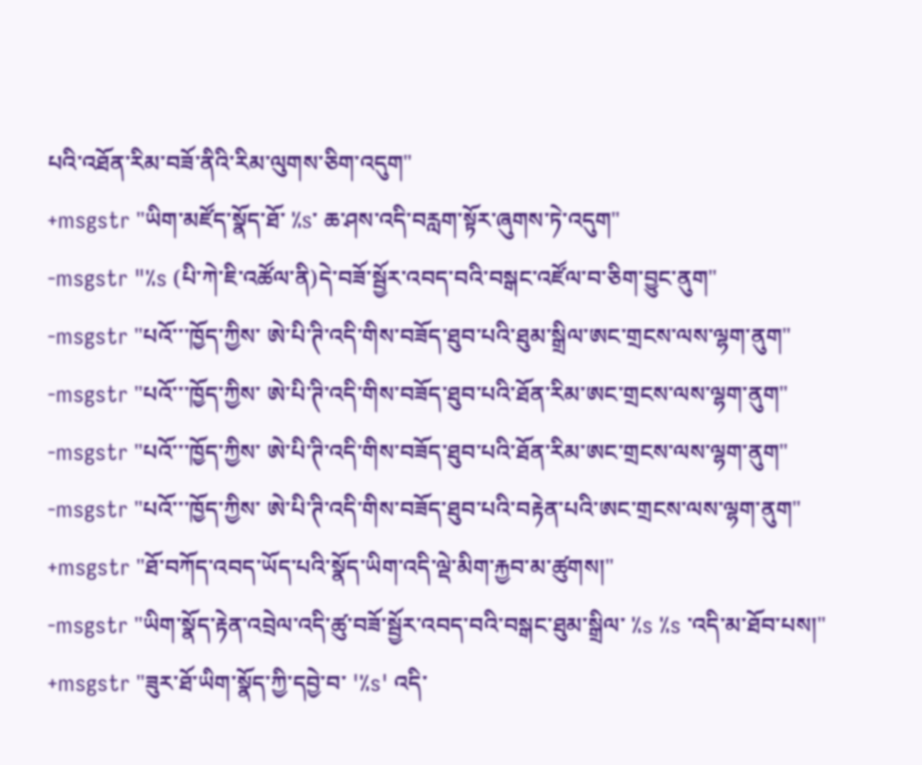པའི་འཐོན་རིམ་བཟོ་ནིའི་རིམ་ལུགས་ཅིག་འདུག"
+msgstr "ཡིག་མཛོད་སྣོད་ཐོ་ %s་ ཆ་ཤས་འདི་བརླག་སྟོར་ཞུགས་ཏེ་འདུག"
-msgstr "%s (པི་ཀེ་ཇི་འཚོལ་ནི)དེ་བཟོ་སྦྱོར་འབད་བའི་བསྒང་འཛོལ་བ་ཅིག་བྱུང་ནུག"
-msgstr "པའོ་་་ཁྱོད་ཀྱིས་ ཨེ་པི་ཊི་འདི་གིས་བཟོད་ཐུབ་པའི་ཐུམ་སྒྲིལ་ཨང་གྲངས་ལས་ལྷག་ནུག"
-msgstr "པའོ་་་ཁྱོད་ཀྱིས་ ཨེ་པི་ཊི་འདི་གིས་བཟོད་ཐུབ་པའི་ཐོན་རིམ་ཨང་གྲངས་ལས་ལྷག་ནུག"
-msgstr "པའོ་་་ཁྱོད་ཀྱིས་ ཨེ་པི་ཊི་འདི་གིས་བཟོད་ཐུབ་པའི་ཐོན་རིམ་ཨང་གྲངས་ལས་ལྷག་ནུག"
-msgstr "པའོ་་་ཁྱོད་ཀྱིས་ ཨེ་པི་ཊི་འདི་གིས་བཟོད་ཐུབ་པའི་བརྟེན་པའི་ཨང་གྲངས་ལས་ལྷག་ནུག"
+msgstr "ཐོ་བཀོད་འབད་ཡོད་པའི་སྣོད་ཡིག་འདི་ལྡེ་མིག་རྐྱབ་མ་ཚུགས།"
-msgstr "ཡིག་སྣོད་རྟེན་འབྲེལ་འདི་ཚུ་བཟོ་སྦྱོར་འབད་བའི་བསྒང་ཐུམ་སྒྲིལ་ %s %s ་འདི་མ་ཐོབ་པས།"
+msgstr "ཟུར་ཐོ་ཡིག་སྣོད་ཀྱི་དབྱེ་བ་ '%s' འདི་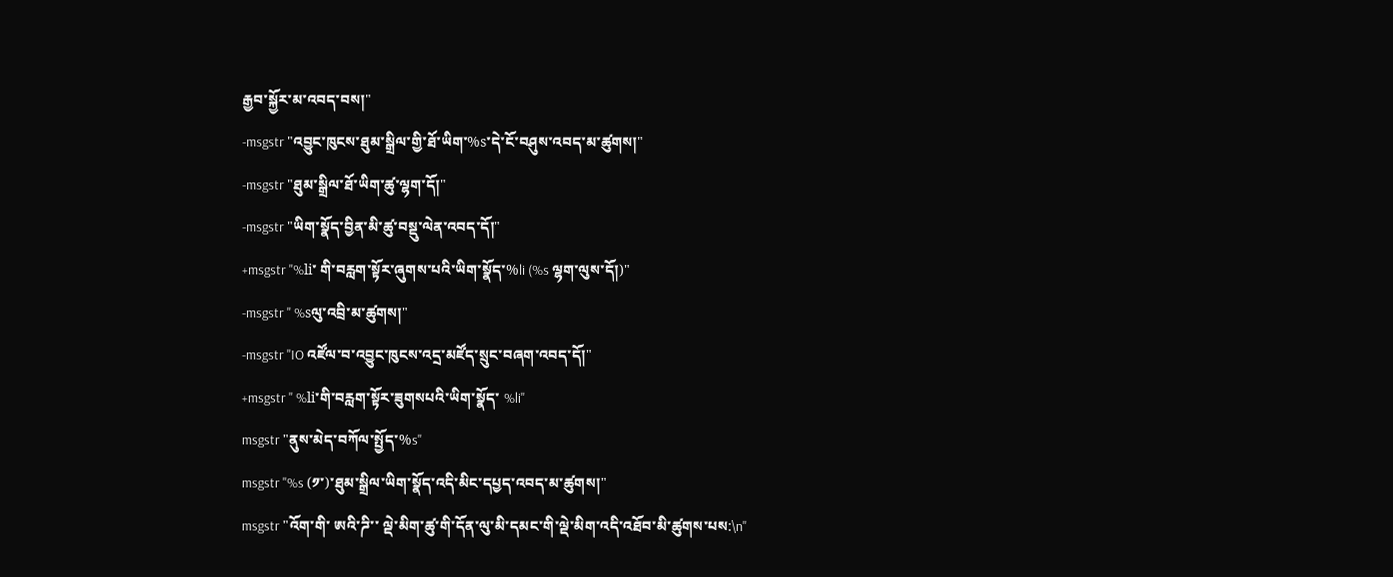རྒྱབ་སྐྱོར་མ་འབད་བས།"
-msgstr "འབྱུང་ཁུངས་ཐུམ་སྒྲིལ་གྱི་ཐོ་ཡིག་%s་དེ་ངོ་བཤུས་འབད་མ་ཚུགས།"
-msgstr "ཐུམ་སྒྲིལ་ཐོ་ཡིག་ཚུ་ལྷག་དོ།"
-msgstr "ཡིག་སྣོད་བྱིན་མི་ཚུ་བསྡུ་ལེན་འབད་དོ།"
+msgstr "%li་ གི་བརླག་སྟོར་ཞུགས་པའི་ཡིག་སྣོད་%li (%s ལྷག་ལུས་དོ།)"
-msgstr " %sལུ་འབྲི་མ་ཚུགས།"
-msgstr "IO འཛོལ་བ་འབྱུང་ཁུངས་འདྲ་མཛོད་སྲུང་བཞག་འབད་དོ།"
+msgstr " %li་གི་བརླག་སྟོར་ཟུགསཔའི་ཡིག་སྣོད་ %li"
msgstr "ནུས་མེད་བཀོལ་སྤྱོད་%s"
msgstr "%s (༡་)་ཐུམ་སྒྲིལ་ཡིག་སྣོད་འདི་མིང་དཔྱད་འབད་མ་ཚུགས།"
msgstr "འོག་གི་ ཨའི་ཌི་་ ལྡེ་མིག་ཚུ་གི་དོན་ལུ་མི་དམང་གི་ལྡེ་མིག་འདི་འཐོབ་མི་ཚུགས་པས:\n"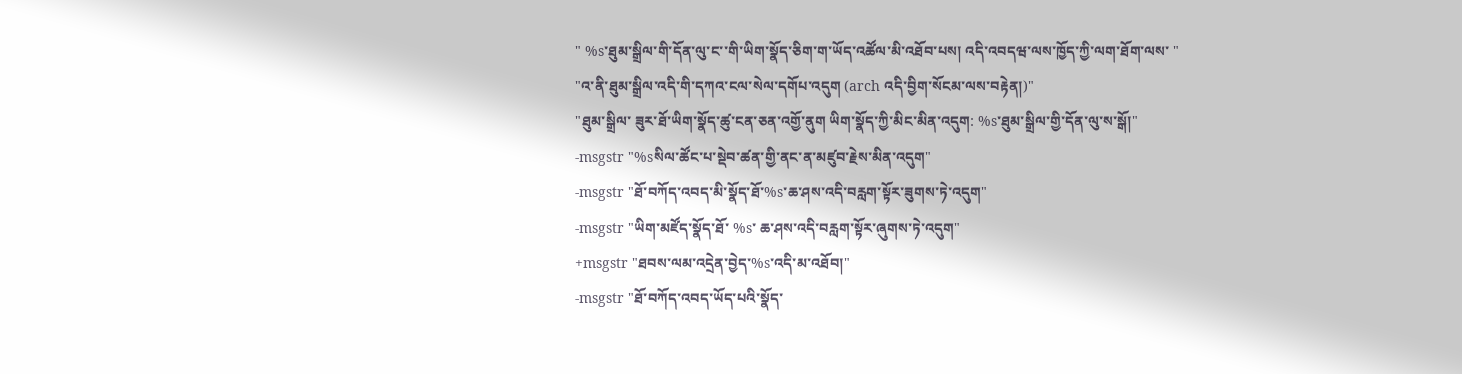" %s་ཐུམ་སྒྲིལ་གི་དོན་ལུ་ང་་གི་ཡིག་སྣོད་ཅིག་ག་ཡོད་འཚོལ་མི་འཐོབ་པས། འདི་འབདཝ་ལས་ཁྱོད་ཀྱི་ལག་ཐོག་ལས་ "
"འ་ནི་ཐུམ་སྒྲིལ་འདི་གི་དཀའ་ངལ་སེལ་དགོཔ་འདུག (arch འདི་བྱིག་སོངམ་ལས་བརྟེན།)"
"ཐུམ་སྒྲིལ་ ཟུར་ཐོ་ཡིག་སྣོད་ཚུ་ངན་ཅན་འགྱོ་ནུག ཡིག་སྣོད་ཀྱི་མིང་མིན་འདུག: %s་ཐུམ་སྒྲིལ་གྱི་དོན་ལུ་ས་སྒོ།"
-msgstr "%sསིལ་ཚོང་པ་སྡེབ་ཚན་གྱི་ནང་ན་མཛུབ་རྗེས་མིན་འདུག"
-msgstr "ཐོ་བཀོད་འབད་མི་སྣོད་ཐོ་%s་ཆ་ཤས་འདི་བརླག་སྟོར་ཟུགས་ཏེ་འདུག"
-msgstr "ཡིག་མཛོད་སྣོད་ཐོ་ %s་ ཆ་ཤས་འདི་བརླག་སྟོར་ཞུགས་ཏེ་འདུག"
+msgstr "ཐབས་ལམ་འདྲེན་བྱེད་%s་འདི་མ་འཐོབ།"
-msgstr "ཐོ་བཀོད་འབད་ཡོད་པའི་སྣོད་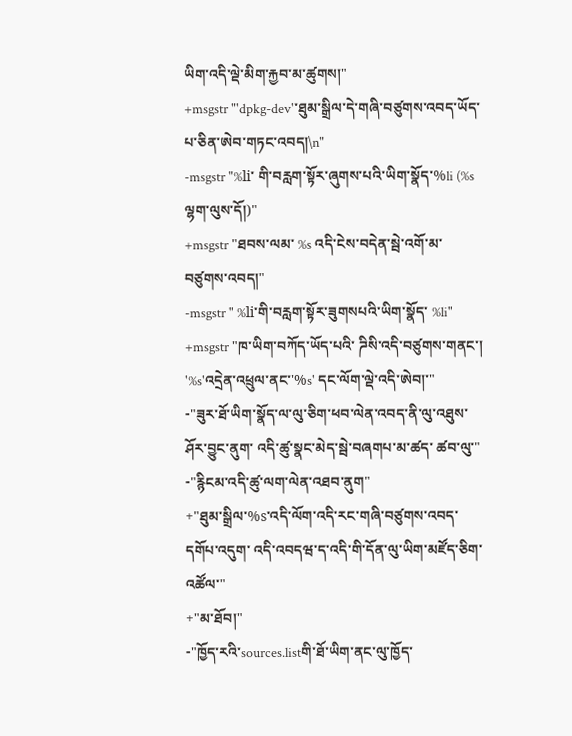ཡིག་འདི་ལྡེ་མིག་རྐྱབ་མ་ཚུགས།"
+msgstr "'dpkg-dev'་ཐུམ་སྒྲིལ་དེ་གཞི་བཙུགས་འབད་ཡོད་པ་ཅིན་ཨེབ་གཏང་འབད།\n"
-msgstr "%li་ གི་བརླག་སྟོར་ཞུགས་པའི་ཡིག་སྣོད་%li (%s ལྷག་ལུས་དོ།)"
+msgstr "ཐབས་ལམ་ %s འདི་ངེས་བདེན་སྦེ་འགོ་མ་བཙུགས་འབད།"
-msgstr " %li་གི་བརླག་སྟོར་ཟུགསཔའི་ཡིག་སྣོད་ %li"
+msgstr "ཁ་ཡིག་བཀོད་ཡོད་པའི་ ཌིསི་འདི་བཙུགས་གནང་། '%s'འདྲེན་འཕྲུལ་ནང་'%s' དང་ལོག་ལྡེ་འདི་ཨེབ།་"
-"ཟུར་ཐོ་ཡིག་སྣོད་ལ་ལུ་ཅིག་ཕབ་ལེན་འབད་ནི་ལུ་འཐུས་ཤོར་བྱུང་ནུག་ འདི་ཚུ་སྣང་མེད་སྦེ་བཞགཔ་མ་ཚད་ ཚབ་ལུ་"
-"རྙིངམ་འདི་ཚུ་ལག་ལེན་འཐབ་ནུག"
+"ཐུམ་སྒྲིལ་%s་འདི་ལོག་འདི་རང་གཞི་བཙུགས་འབད་དགོཔ་འདུག་ འདི་འབདཝ་ད་འདི་གི་དོན་ལུ་ཡིག་མཛོད་ཅིག་འཚོལ་"
+"མ་ཐོབ།"
-"ཁྱོད་རའི་sources.listགི་ཐོ་ཡིག་ནང་ལུ་ཁྱོད་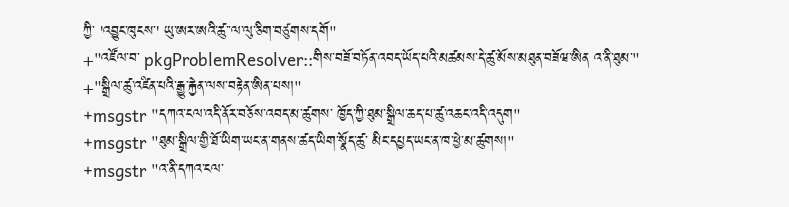ཀྱི་ 'འབྱུང་ཁུངས་' ཡུ་ཨར་ཨའི་ཚུ་་ལ་ལུ་ཅིག་བཙུགས་དགོ"
+"འཛོལ་བ་ pkgProblemResolver::གིས་བཟོ་བཏོན་འབད་ཡོད་པའི་མཚམས་དེ་ཚུ་མོས་མཐུན་བཟོཝ་ཨིན འ་ནི་ཐུམ་"
+"སྒྲིལ་ཚུ་འཛིན་པའི་རྒྱུ་རྐྱེན་ལས་བརྟེན་ཨིན་པས།"
+msgstr "དཀའ་ངལ་འདི་ནོར་བཅོས་འབད་མ་ཚུགས་ ཁྱོད་ཀྱི་ཐུམ་སྒྲིལ་ཆད་པ་ཚུ་འཆང་འདི་འདུག"
+msgstr "ཐུམ་སྒྲིལ་གྱི་ཐོ་ཡིག་ཡང་ན་གནས་ཚད་ཡིག་སྣོད་ཚུ་ མིང་དཔྱད་ཡང་ན་ཁ་ཕྱེ་མ་ཚུགས།"
+msgstr "འ་ནི་དཀའ་ངལ་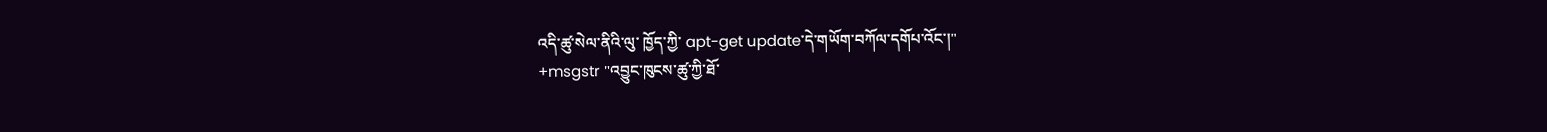འདི་ཚུ་སེལ་ནིའི་ལུ་ ཁྱོད་ཀྱི་ apt-get update་དེ་གཡོག་བཀོལ་དགོཔ་འོང་།"
+msgstr "འབྱུང་ཁུངས་ཚུ་ཀྱི་ཐོ་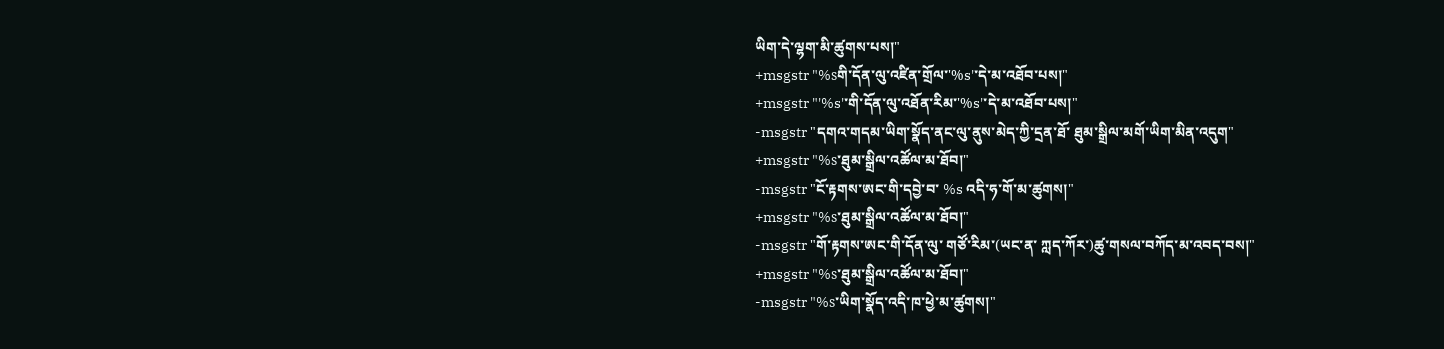ཡིག་དེ་ལྷག་མི་ཚུགས་པས།"
+msgstr "%sགི་དོན་ལུ་འཛིན་གྲོལ་'%s'་དེ་མ་འཐོབ་པས།"
+msgstr "'%s'་གི་དོན་ལུ་འཐོན་རིམ་'%s'་དེ་མ་འཐོབ་པས།"
-msgstr "དགའ་གདམ་ཡིག་སྣོད་ནང་ལུ་ནུས་མེད་ཀྱི་དྲན་ཐོ་ ཐུམ་སྒྲིལ་མགོ་ཡིག་མིན་འདུག"
+msgstr "%s་ཐུམ་སྒྲིལ་འཚོལ་མ་ཐོབ།"
-msgstr "ངོ་རྟགས་ཨང་གི་དབྱེ་བ་ %s འདི་ཧ་གོ་མ་ཚུགས།"
+msgstr "%s་ཐུམ་སྒྲིལ་འཚོལ་མ་ཐོབ།"
-msgstr "གོ་རྟགས་ཨང་གི་དོན་ལུ་ གཙོ་རིམ་(ཡང་ན་ ཀླད་ཀོར་)ཚུ་གསལ་བཀོད་མ་འབད་བས།"
+msgstr "%s་ཐུམ་སྒྲིལ་འཚོལ་མ་ཐོབ།"
-msgstr "%s་ཡིག་སྣོད་འདི་ཁ་ཕྱེ་མ་ཚུགས།"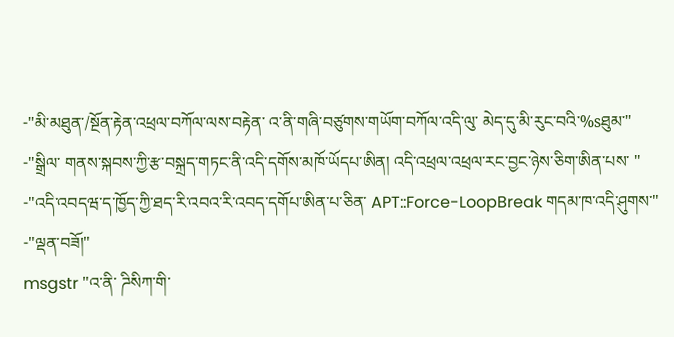-"མི་མཐུན་/སྔོན་རྟེན་འཕྲལ་བཀོལ་ལས་བརྟེན་ འ་ནི་གཞི་བཙུགས་གཡོག་བཀོལ་འདི་ལུ་ མེད་དུ་མི་རུང་བའི་%sཐུམ་"
-"སྒྲིལ་ གནས་སྐབས་ཀྱི་རྩ་བསྐྲད་གཏང་ནི་འདི་དགོས་མཁོ་ཡོདཔ་ཨིན། འདི་འཕྲལ་འཕྲལ་རང་བྱང་ཉེས་ཅིག་ཨིན་པས་ "
-"འདི་འབདཝ་ད་ཁྱོད་ཀྱི་ཐད་རི་འབའ་རི་འབད་དགོཔ་ཨིན་པ་ཅིན་ APT::Force-LoopBreak གདམ་ཁ་འདི་ཤུགས་"
-"ལྡན་བཟོ།"
msgstr "འ་ནི་ ཌིསིཀ་གི་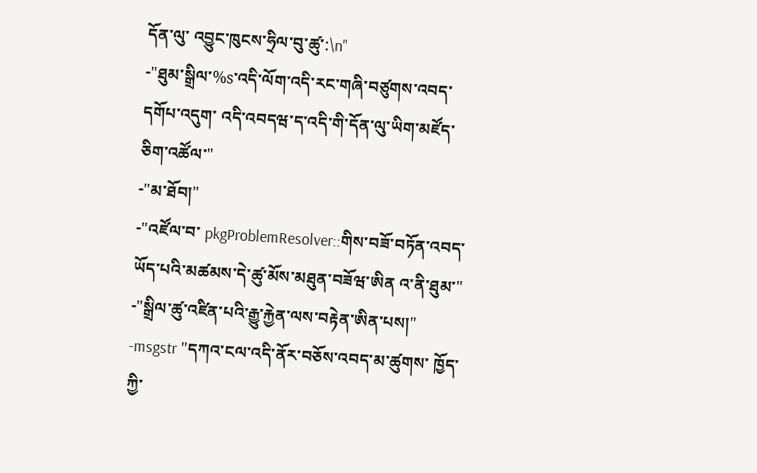དོན་ལུ་ འབྱུང་ཁུངས་ཧྲིལ་བུ་ཚུ་:\n"
-"ཐུམ་སྒྲིལ་%s་འདི་ལོག་འདི་རང་གཞི་བཙུགས་འབད་དགོཔ་འདུག་ འདི་འབདཝ་ད་འདི་གི་དོན་ལུ་ཡིག་མཛོད་ཅིག་འཚོལ་"
-"མ་ཐོབ།"
-"འཛོལ་བ་ pkgProblemResolver::གིས་བཟོ་བཏོན་འབད་ཡོད་པའི་མཚམས་དེ་ཚུ་མོས་མཐུན་བཟོཝ་ཨིན འ་ནི་ཐུམ་"
-"སྒྲིལ་ཚུ་འཛིན་པའི་རྒྱུ་རྐྱེན་ལས་བརྟེན་ཨིན་པས།"
-msgstr "དཀའ་ངལ་འདི་ནོར་བཅོས་འབད་མ་ཚུགས་ ཁྱོད་ཀྱི་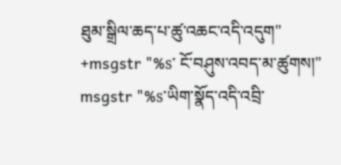ཐུམ་སྒྲིལ་ཆད་པ་ཚུ་འཆང་འདི་འདུག"
+msgstr "%s་ ངོ་བཤུས་འབད་མ་ཚུགས།"
msgstr "%s་ཡིག་སྣོད་འདི་འབྲི་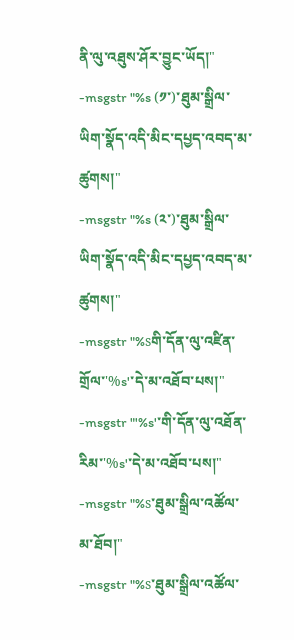ནི་ལུ་འཐུས་ཤོར་བྱུང་ཡོད།"
-msgstr "%s (༡་)་ཐུམ་སྒྲིལ་ཡིག་སྣོད་འདི་མིང་དཔྱད་འབད་མ་ཚུགས།"
-msgstr "%s (༢་)་ཐུམ་སྒྲིལ་ཡིག་སྣོད་འདི་མིང་དཔྱད་འབད་མ་ཚུགས།"
-msgstr "%sགི་དོན་ལུ་འཛིན་གྲོལ་'%s'་དེ་མ་འཐོབ་པས།"
-msgstr "'%s'་གི་དོན་ལུ་འཐོན་རིམ་'%s'་དེ་མ་འཐོབ་པས།"
-msgstr "%s་ཐུམ་སྒྲིལ་འཚོལ་མ་ཐོབ།"
-msgstr "%s་ཐུམ་སྒྲིལ་འཚོལ་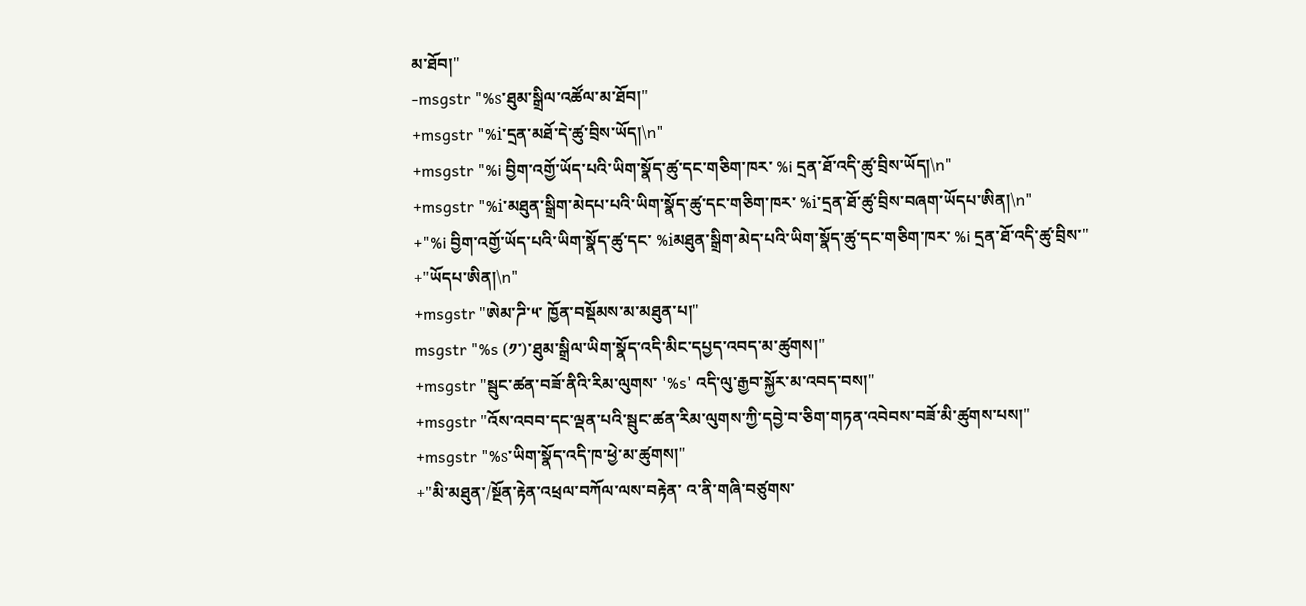མ་ཐོབ།"
-msgstr "%s་ཐུམ་སྒྲིལ་འཚོལ་མ་ཐོབ།"
+msgstr "%i་དྲན་མཐོ་དེ་ཚུ་བྲིས་ཡོད།\n"
+msgstr "%i བྱིག་འགྱོ་ཡོད་པའི་ཡིག་སྣོད་ཚུ་དང་གཅིག་ཁར་ %i དྲན་ཐོ་འདི་ཚུ་བྲིས་ཡོད།\n"
+msgstr "%i་མཐུན་སྒྲིག་མེདཔ་པའི་ཡིག་སྣོད་ཚུ་དང་གཅིག་ཁར་ %i་དྲན་ཐོ་ཚུ་བྲིས་བཞག་ཡོདཔ་ཨིན།\n"
+"%i བྱིག་འགྱོ་ཡོད་པའི་ཡིག་སྣོད་ཚུ་དང་ %iམཐུན་སྒྲིག་མེད་པའི་ཡིག་སྣོད་ཚུ་དང་གཅིག་ཁར་ %i དྲན་ཐོ་འདི་ཚུ་བྲིས་"
+"ཡོདཔ་ཨིན།\n"
+msgstr "ཨེམ་ཌི་༥་ ཁྱོན་བསྡོམས་མ་མཐུན་པ།"
msgstr "%s (༡་)་ཐུམ་སྒྲིལ་ཡིག་སྣོད་འདི་མིང་དཔྱད་འབད་མ་ཚུགས།"
+msgstr "སྦུང་ཚན་བཟོ་ནིའི་རིམ་ལུགས་ '%s' འདི་ལུ་རྒྱབ་སྐྱོར་མ་འབད་བས།"
+msgstr "འོས་འབབ་དང་ལྡན་པའི་སྦུང་ཚན་རིམ་ལུགས་ཀྱི་དབྱེ་བ་ཅིག་གཏན་འབེབས་བཟོ་མི་ཚུགས་པས།"
+msgstr "%s་ཡིག་སྣོད་འདི་ཁ་ཕྱེ་མ་ཚུགས།"
+"མི་མཐུན་/སྔོན་རྟེན་འཕྲལ་བཀོལ་ལས་བརྟེན་ འ་ནི་གཞི་བཙུགས་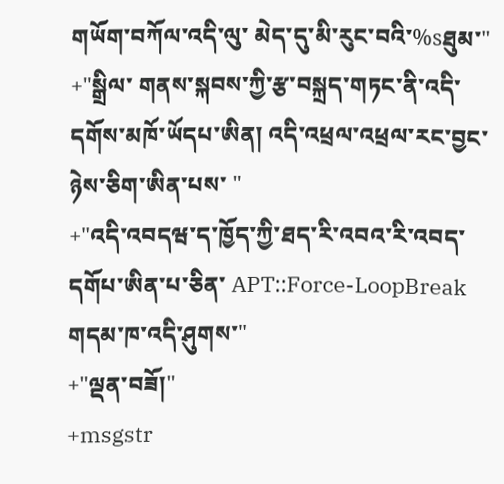གཡོག་བཀོལ་འདི་ལུ་ མེད་དུ་མི་རུང་བའི་%sཐུམ་"
+"སྒྲིལ་ གནས་སྐབས་ཀྱི་རྩ་བསྐྲད་གཏང་ནི་འདི་དགོས་མཁོ་ཡོདཔ་ཨིན། འདི་འཕྲལ་འཕྲལ་རང་བྱང་ཉེས་ཅིག་ཨིན་པས་ "
+"འདི་འབདཝ་ད་ཁྱོད་ཀྱི་ཐད་རི་འབའ་རི་འབད་དགོཔ་ཨིན་པ་ཅིན་ APT::Force-LoopBreak གདམ་ཁ་འདི་ཤུགས་"
+"ལྡན་བཟོ།"
+msgstr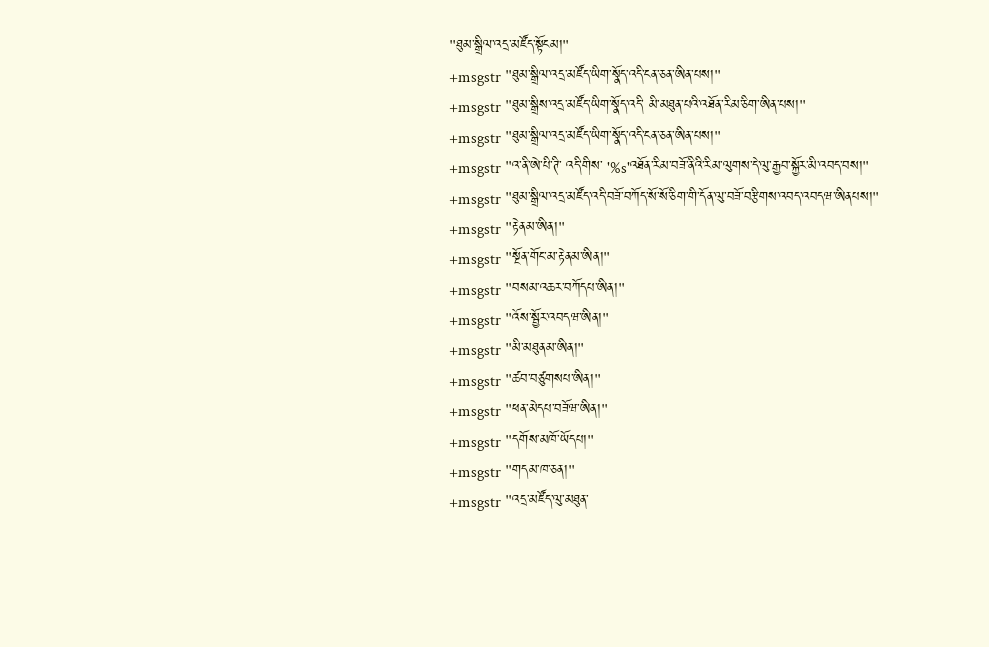"ཐུམ་སྒྲིལ་འདྲ་མཛོད་སྟོངམ།"
+msgstr "ཐུམ་སྒྲིལ་འདྲ་མཛོད་ཡིག་སྣོད་འདི་ངན་ཅན་ཨིན་པས།"
+msgstr "ཐུམ་སྒྲིས་འདྲ་མཛོད་ཡིག་སྣོད་འདི་ མི་མཐུན་པའི་འཐོན་རིམ་ཅིག་ཨིན་པས།"
+msgstr "ཐུམ་སྒྲིལ་འདྲ་མཛོད་ཡིག་སྣོད་འདི་ངན་ཅན་ཨིན་པས།"
+msgstr "འ་ནི་ཨེ་པི་ཊི་ འདི་གིས་ '%s'འཐོན་རིམ་བཟོ་ནིའི་རིམ་ལུགས་དེ་ལུ་རྒྱབ་སྐྱོར་མི་འབད་བས།"
+msgstr "ཐུམ་སྒྲིལ་འདྲ་མཛོད་འདི་བཟོ་བཀོད་སོ་སོ་ཅིག་གི་དོན་ལུ་བཟོ་བརྩིགས་འབད་འབདཝ་ཨིནཔས།"
+msgstr "རྟེནམ་ཨིན།"
+msgstr "སྔོན་གོང་མ་རྟེནམ་ཨིན།"
+msgstr "བསམ་འཆར་བཀོདཔ་ཨིན།"
+msgstr "འོས་སྦྱོར་འབདཝ་ཨིན།"
+msgstr "མི་མཐུནམ་ཨིན།"
+msgstr "ཚབ་བཙུགསཔ་ཨིན།"
+msgstr "ཕན་མེདཔ་བཟོཝ་ཨིན།"
+msgstr "དགོས་མཁོ་ཡོདཔ།"
+msgstr "གདམ་ཁ་ཅན།"
+msgstr "འདྲ་མཛོད་ལུ་མཐུན་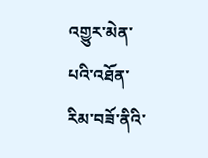འགྱུར་མེན་པའི་འཐོན་རིམ་བཟོ་ནིའི་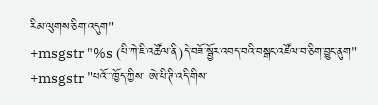རིམ་ལུགས་ཅིག་འདུག"
+msgstr "%s (པི་ཀེ་ཇི་འཚོལ་ནི)དེ་བཟོ་སྦྱོར་འབད་བའི་བསྒང་འཛོལ་བ་ཅིག་བྱུང་ནུག"
+msgstr "པའོ་་་ཁྱོད་ཀྱིས་ ཨེ་པི་ཊི་འདི་གིས་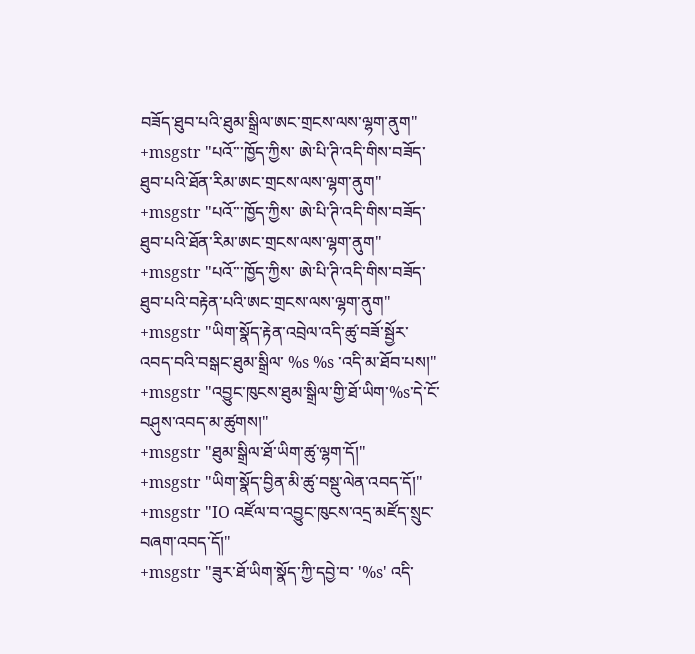བཟོད་ཐུབ་པའི་ཐུམ་སྒྲིལ་ཨང་གྲངས་ལས་ལྷག་ནུག"
+msgstr "པའོ་་་ཁྱོད་ཀྱིས་ ཨེ་པི་ཊི་འདི་གིས་བཟོད་ཐུབ་པའི་ཐོན་རིམ་ཨང་གྲངས་ལས་ལྷག་ནུག"
+msgstr "པའོ་་་ཁྱོད་ཀྱིས་ ཨེ་པི་ཊི་འདི་གིས་བཟོད་ཐུབ་པའི་ཐོན་རིམ་ཨང་གྲངས་ལས་ལྷག་ནུག"
+msgstr "པའོ་་་ཁྱོད་ཀྱིས་ ཨེ་པི་ཊི་འདི་གིས་བཟོད་ཐུབ་པའི་བརྟེན་པའི་ཨང་གྲངས་ལས་ལྷག་ནུག"
+msgstr "ཡིག་སྣོད་རྟེན་འབྲེལ་འདི་ཚུ་བཟོ་སྦྱོར་འབད་བའི་བསྒང་ཐུམ་སྒྲིལ་ %s %s ་འདི་མ་ཐོབ་པས།"
+msgstr "འབྱུང་ཁུངས་ཐུམ་སྒྲིལ་གྱི་ཐོ་ཡིག་%s་དེ་ངོ་བཤུས་འབད་མ་ཚུགས།"
+msgstr "ཐུམ་སྒྲིལ་ཐོ་ཡིག་ཚུ་ལྷག་དོ།"
+msgstr "ཡིག་སྣོད་བྱིན་མི་ཚུ་བསྡུ་ལེན་འབད་དོ།"
+msgstr "IO འཛོལ་བ་འབྱུང་ཁུངས་འདྲ་མཛོད་སྲུང་བཞག་འབད་དོ།"
+msgstr "ཟུར་ཐོ་ཡིག་སྣོད་ཀྱི་དབྱེ་བ་ '%s' འདི་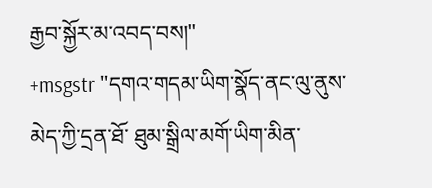རྒྱབ་སྐྱོར་མ་འབད་བས།"
+msgstr "དགའ་གདམ་ཡིག་སྣོད་ནང་ལུ་ནུས་མེད་ཀྱི་དྲན་ཐོ་ ཐུམ་སྒྲིལ་མགོ་ཡིག་མིན་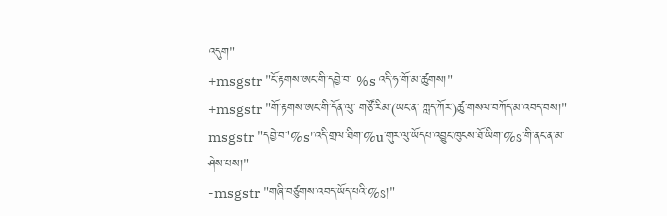འདུག"
+msgstr "ངོ་རྟགས་ཨང་གི་དབྱེ་བ་ %s འདི་ཧ་གོ་མ་ཚུགས།"
+msgstr "གོ་རྟགས་ཨང་གི་དོན་ལུ་ གཙོ་རིམ་(ཡང་ན་ ཀླད་ཀོར་)ཚུ་གསལ་བཀོད་མ་འབད་བས།"
msgstr "དབྱེ་བ་'%s'་འདི་གྲལ་ཐིག་%u་གུར་ལུ་ཡོདཔ་འབྱུང་ཁུངས་ཐོ་ཡིག་%s་གི་ནང་ན་མ་ཤེས་པས།"
-msgstr "གཞི་བཙུགས་འབད་ཡོད་པའི་%s།"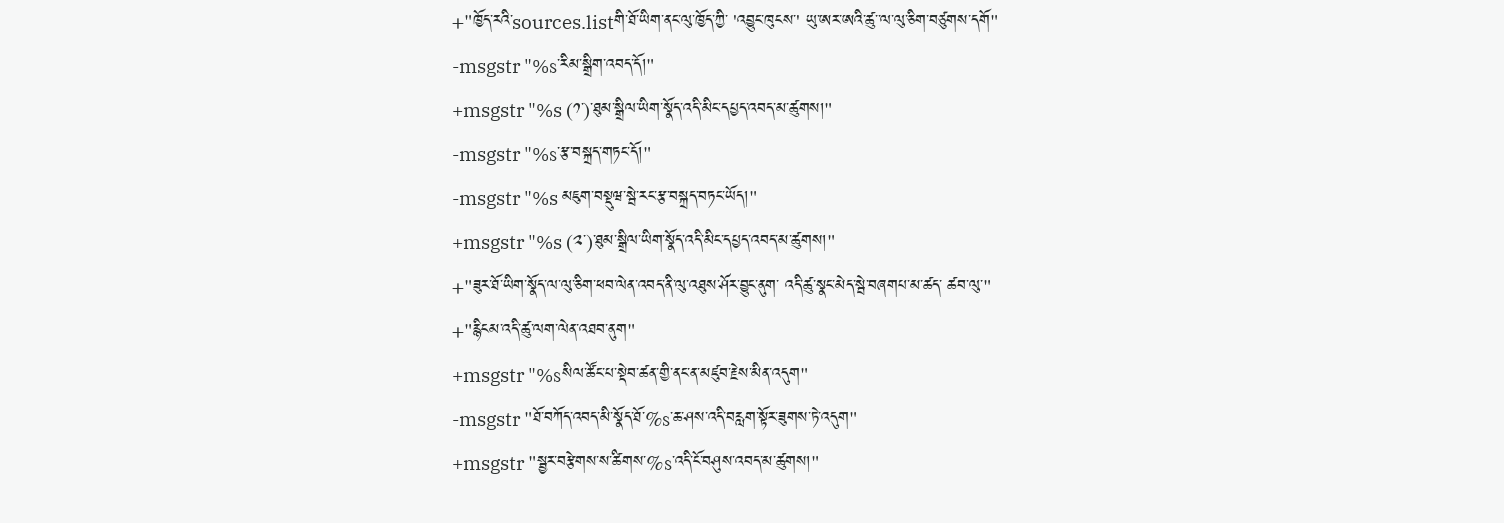+"ཁྱོད་རའི་sources.listགི་ཐོ་ཡིག་ནང་ལུ་ཁྱོད་ཀྱི་ 'འབྱུང་ཁུངས་' ཡུ་ཨར་ཨའི་ཚུ་་ལ་ལུ་ཅིག་བཙུགས་དགོ"
-msgstr "%s་རིམ་སྒྲིག་འབད་དོ།"
+msgstr "%s (༡་)་ཐུམ་སྒྲིལ་ཡིག་སྣོད་འདི་མིང་དཔྱད་འབད་མ་ཚུགས།"
-msgstr "%s་རྩ་བསྐྲད་གཏང་དོ།"
-msgstr "%s མཇུག་བསྡུཝ་སྦེ་རང་རྩ་བསྐྲད་བཏང་ཡོད།"
+msgstr "%s (༢་)་ཐུམ་སྒྲིལ་ཡིག་སྣོད་འདི་མིང་དཔྱད་འབད་མ་ཚུགས།"
+"ཟུར་ཐོ་ཡིག་སྣོད་ལ་ལུ་ཅིག་ཕབ་ལེན་འབད་ནི་ལུ་འཐུས་ཤོར་བྱུང་ནུག་ འདི་ཚུ་སྣང་མེད་སྦེ་བཞགཔ་མ་ཚད་ ཚབ་ལུ་"
+"རྙིངམ་འདི་ཚུ་ལག་ལེན་འཐབ་ནུག"
+msgstr "%sསིལ་ཚོང་པ་སྡེབ་ཚན་གྱི་ནང་ན་མཛུབ་རྗེས་མིན་འདུག"
-msgstr "ཐོ་བཀོད་འབད་མི་སྣོད་ཐོ་%s་ཆ་ཤས་འདི་བརླག་སྟོར་ཟུགས་ཏེ་འདུག"
+msgstr "སྦྱར་བརྩེགས་ས་ཚིགས་%s་འདི་ངོ་བཤུས་འབད་མ་ཚུགས།"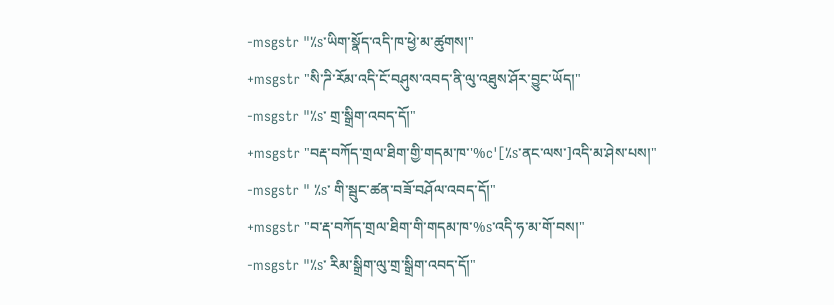-msgstr "%s་ཡིག་སྣོད་འདི་ཁ་ཕྱེ་མ་ཚུགས།"
+msgstr "སི་ཌི་རོམ་འདི་ངོ་བཤུས་འབད་ནི་ལུ་འཐུས་ཤོར་བྱུང་ཡོད།"
-msgstr "%s་ གྲ་སྒྲིག་འབད་དོ།"
+msgstr "བརྡ་བཀོད་གྲལ་ཐིག་གྱི་གདམ་ཁ་'%c'[%s་ནང་ལས་]འདི་མ་ཤེས་པས།"
-msgstr " %s་ གི་སྦུང་ཚན་བཟོ་བཤོལ་འབད་དོ།"
+msgstr "བ་རྡ་བཀོད་གྲལ་ཐིག་གི་གདམ་ཁ་%s་འདི་ཧ་མ་གོ་བས།"
-msgstr "%s་ རིམ་སྒྲིག་ལུ་གྲ་སྒྲིག་འབད་དོ།"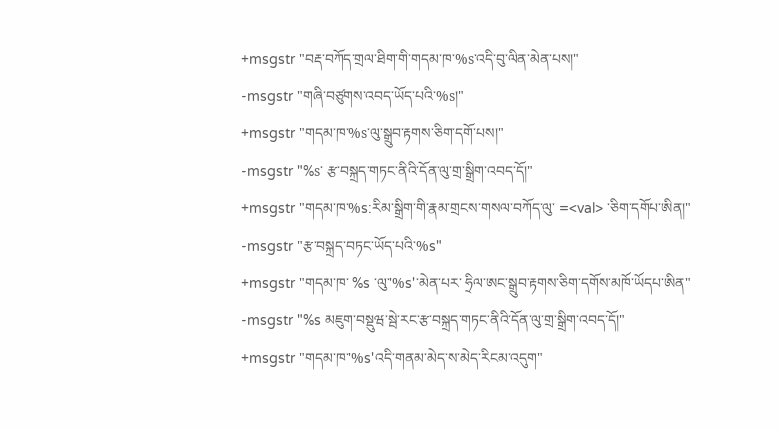+msgstr "བརྡ་བཀོད་གྲལ་ཐིག་གི་གདམ་ཁ་%s་འདི་བུ་ལིན་མེན་པས།"
-msgstr "གཞི་བཙུགས་འབད་ཡོད་པའི་%s།"
+msgstr "གདམ་ཁ་%s་ལུ་སྒྲུབ་རྟགས་ཅིག་དགོ་པས།"
-msgstr "%s་ རྩ་བསྐྲད་གཏང་ནིའི་དོན་ལུ་གྲ་སྒྲིག་འབད་དོ།"
+msgstr "གདམ་ཁ་%s:རིམ་སྒྲིག་གི་རྣམ་གྲངས་གསལ་བཀོད་ལུ་ =<val> ་ཅིག་དགོཔ་ཨིན།"
-msgstr "རྩ་བསྐྲད་བཏང་ཡོད་པའི་%s"
+msgstr "གདམ་ཁ་ %s ་ལུ་'%s'་མེན་པར་ ཧྲིལ་ཨང་སྒྲུབ་རྟགས་ཅིག་དགོས་མཁོ་ཡོདཔ་ཨིན"
-msgstr "%s མཇུག་བསྡུཝ་སྦེ་རང་རྩ་བསྐྲད་གཏང་ནིའི་དོན་ལུ་གྲ་སྒྲིག་འབད་དོ།"
+msgstr "གདམ་ཁ་'%s'འདི་གནམ་མེད་ས་མེད་རིངམ་འདུག"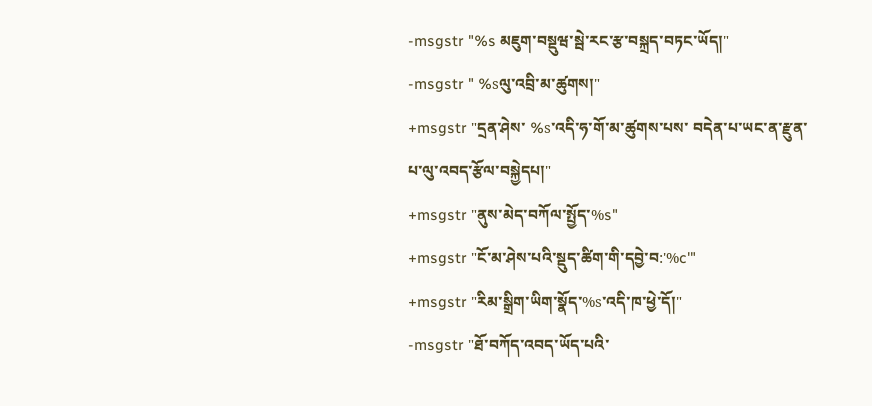-msgstr "%s མཇུག་བསྡུཝ་སྦེ་རང་རྩ་བསྐྲད་བཏང་ཡོད།"
-msgstr " %sལུ་འབྲི་མ་ཚུགས།"
+msgstr "དྲན་ཤེས་ %s་འདི་ཧ་གོ་མ་ཚུགས་པས་ བདེན་པ་ཡང་ན་རྫུན་པ་ལུ་འབད་རྩོལ་བསྐྱེདཔ།"
+msgstr "ནུས་མེད་བཀོལ་སྤྱོད་%s"
+msgstr "ངོ་མ་ཤེས་པའི་སྡུད་ཚིག་གི་དབྱེ་བ:'%c'"
+msgstr "རིམ་སྒྲིག་ཡིག་སྣོད་%s་འདི་ཁ་ཕྱེ་དོ།"
-msgstr "ཐོ་བཀོད་འབད་ཡོད་པའི་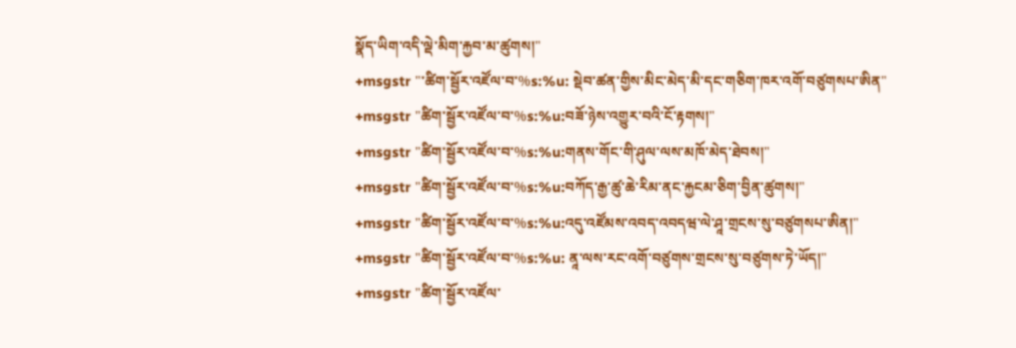སྣོད་ཡིག་འདི་ལྡེ་མིག་རྐྱབ་མ་ཚུགས།"
+msgstr "་ཚིག་སྦྱོར་འཛོལ་བ་%s:%u: སྡེབ་ཚན་གྱིས་མིང་མེད་མི་དང་གཅིག་ཁར་འགོ་བཙུགསཔ་ཨིན"
+msgstr "ཚིག་སྦྱོར་འཛོལ་བ་%s:%u:བཟོ་ཉེས་འགྱུར་བའི་ངོ་རྟགས།"
+msgstr "ཚིག་སྦྱོར་འཛོལ་བ་%s:%u:གནས་གོང་གི་ཤུལ་ལས་མཁོ་མེད་ཐེབས།"
+msgstr "ཚིག་སྦྱོར་འཛོལ་བ་%s:%u:བཀོད་རྒྱ་ཚུ་ཆེ་རིམ་ནང་རྐྱངམ་ཅིག་བྱིན་ཚུགས།"
+msgstr "ཚིག་སྦྱོར་འཛོལ་བ་%s:%u:འདུ་འཛོམས་འབད་འབདཝ་ལེ་ཤཱ་གྲངས་སུ་བཙུགསཔ་ཨིན།"
+msgstr "ཚིག་སྦྱོར་འཛོལ་བ་%s:%u: ནཱ་ལས་རང་འགོ་བཙུགས་གྲངས་སུ་བཙུགས་ཏེ་ཡོད།"
+msgstr "ཚིག་སྦྱོར་འཛོལ་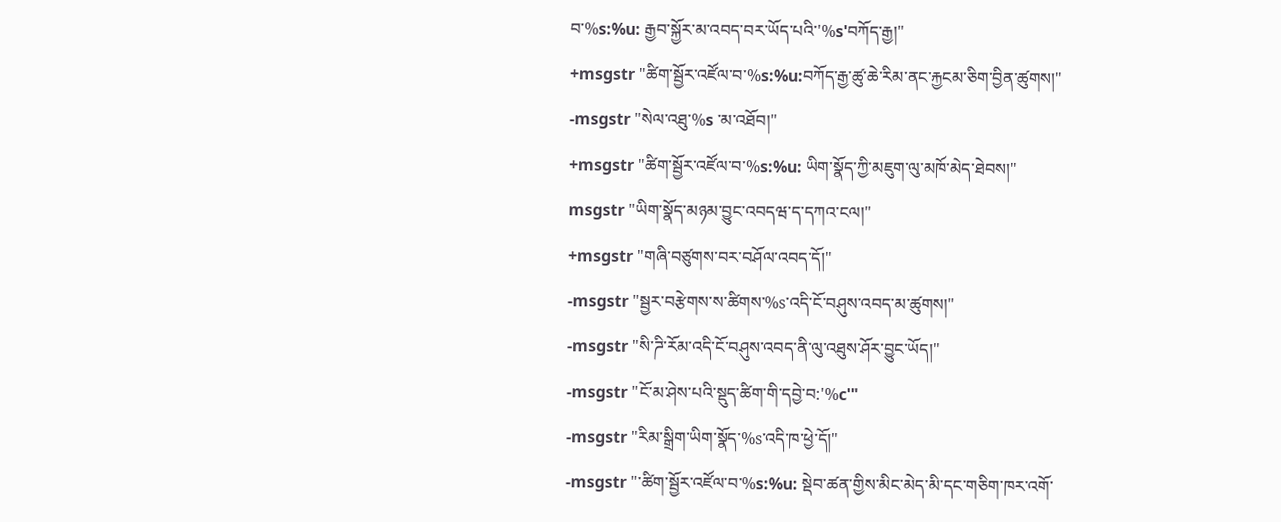བ་%s:%u: རྒྱབ་སྐྱོར་མ་འབད་བར་ཡོད་པའི་'%s'བཀོད་རྒྱ།"
+msgstr "ཚིག་སྦྱོར་འཛོལ་བ་%s:%u:བཀོད་རྒྱ་ཚུ་ཆེ་རིམ་ནང་རྐྱངམ་ཅིག་བྱིན་ཚུགས།"
-msgstr "སེལ་འཐུ་%s ་མ་འཐོབ།"
+msgstr "ཚིག་སྦྱོར་འཛོལ་བ་%s:%u: ཡིག་སྣོད་ཀྱི་མཇུག་ལུ་མཁོ་མེད་ཐེབས།"
msgstr "ཡིག་སྣོད་མཉམ་བྱུང་འབདཝ་ད་དཀའ་ངལ།"
+msgstr "གཞི་བཙུགས་བར་བཤོལ་འབད་དོ།"
-msgstr "སྦྱར་བརྩེགས་ས་ཚིགས་%s་འདི་ངོ་བཤུས་འབད་མ་ཚུགས།"
-msgstr "སི་ཌི་རོམ་འདི་ངོ་བཤུས་འབད་ནི་ལུ་འཐུས་ཤོར་བྱུང་ཡོད།"
-msgstr "ངོ་མ་ཤེས་པའི་སྡུད་ཚིག་གི་དབྱེ་བ:'%c'"
-msgstr "རིམ་སྒྲིག་ཡིག་སྣོད་%s་འདི་ཁ་ཕྱེ་དོ།"
-msgstr "་ཚིག་སྦྱོར་འཛོལ་བ་%s:%u: སྡེབ་ཚན་གྱིས་མིང་མེད་མི་དང་གཅིག་ཁར་འགོ་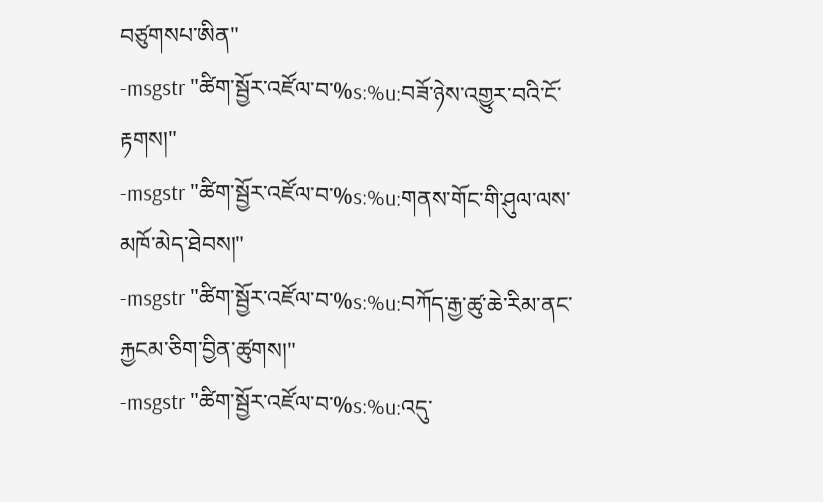བཙུགསཔ་ཨིན"
-msgstr "ཚིག་སྦྱོར་འཛོལ་བ་%s:%u:བཟོ་ཉེས་འགྱུར་བའི་ངོ་རྟགས།"
-msgstr "ཚིག་སྦྱོར་འཛོལ་བ་%s:%u:གནས་གོང་གི་ཤུལ་ལས་མཁོ་མེད་ཐེབས།"
-msgstr "ཚིག་སྦྱོར་འཛོལ་བ་%s:%u:བཀོད་རྒྱ་ཚུ་ཆེ་རིམ་ནང་རྐྱངམ་ཅིག་བྱིན་ཚུགས།"
-msgstr "ཚིག་སྦྱོར་འཛོལ་བ་%s:%u:འདུ་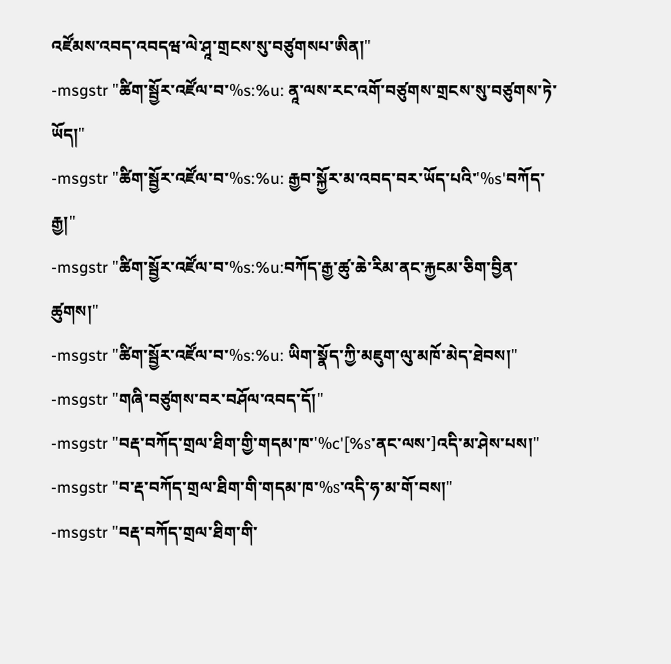འཛོམས་འབད་འབདཝ་ལེ་ཤཱ་གྲངས་སུ་བཙུགསཔ་ཨིན།"
-msgstr "ཚིག་སྦྱོར་འཛོལ་བ་%s:%u: ནཱ་ལས་རང་འགོ་བཙུགས་གྲངས་སུ་བཙུགས་ཏེ་ཡོད།"
-msgstr "ཚིག་སྦྱོར་འཛོལ་བ་%s:%u: རྒྱབ་སྐྱོར་མ་འབད་བར་ཡོད་པའི་'%s'བཀོད་རྒྱ།"
-msgstr "ཚིག་སྦྱོར་འཛོལ་བ་%s:%u:བཀོད་རྒྱ་ཚུ་ཆེ་རིམ་ནང་རྐྱངམ་ཅིག་བྱིན་ཚུགས།"
-msgstr "ཚིག་སྦྱོར་འཛོལ་བ་%s:%u: ཡིག་སྣོད་ཀྱི་མཇུག་ལུ་མཁོ་མེད་ཐེབས།"
-msgstr "གཞི་བཙུགས་བར་བཤོལ་འབད་དོ།"
-msgstr "བརྡ་བཀོད་གྲལ་ཐིག་གྱི་གདམ་ཁ་'%c'[%s་ནང་ལས་]འདི་མ་ཤེས་པས།"
-msgstr "བ་རྡ་བཀོད་གྲལ་ཐིག་གི་གདམ་ཁ་%s་འདི་ཧ་མ་གོ་བས།"
-msgstr "བརྡ་བཀོད་གྲལ་ཐིག་གི་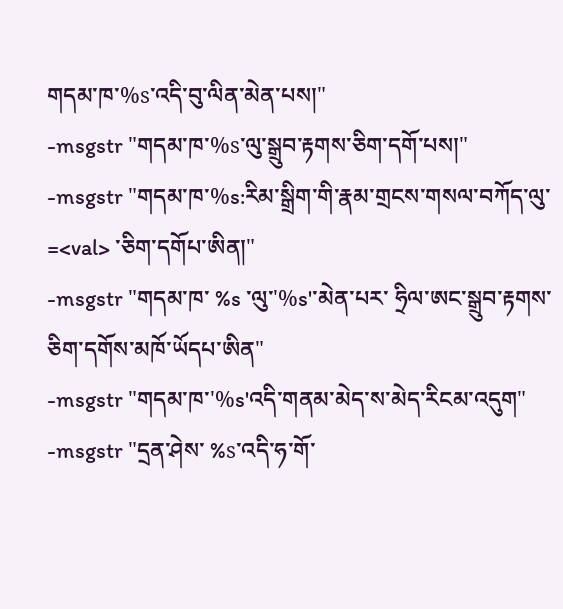གདམ་ཁ་%s་འདི་བུ་ལིན་མེན་པས།"
-msgstr "གདམ་ཁ་%s་ལུ་སྒྲུབ་རྟགས་ཅིག་དགོ་པས།"
-msgstr "གདམ་ཁ་%s:རིམ་སྒྲིག་གི་རྣམ་གྲངས་གསལ་བཀོད་ལུ་ =<val> ་ཅིག་དགོཔ་ཨིན།"
-msgstr "གདམ་ཁ་ %s ་ལུ་'%s'་མེན་པར་ ཧྲིལ་ཨང་སྒྲུབ་རྟགས་ཅིག་དགོས་མཁོ་ཡོདཔ་ཨིན"
-msgstr "གདམ་ཁ་'%s'འདི་གནམ་མེད་ས་མེད་རིངམ་འདུག"
-msgstr "དྲན་ཤེས་ %s་འདི་ཧ་གོ་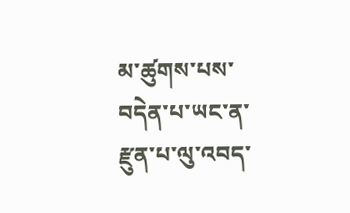མ་ཚུགས་པས་ བདེན་པ་ཡང་ན་རྫུན་པ་ལུ་འབད་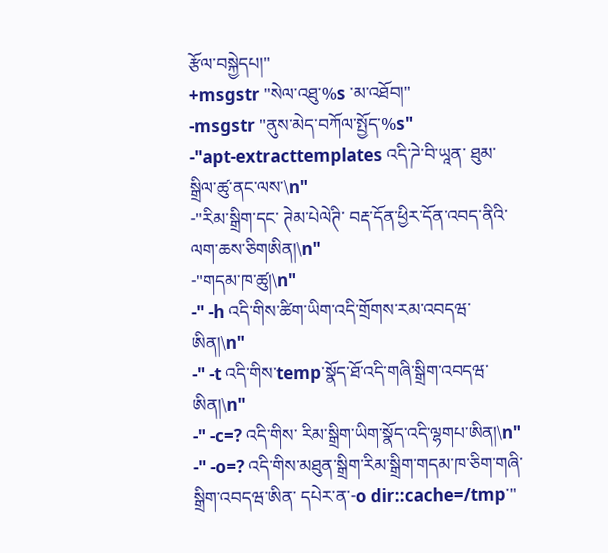རྩོལ་བསྐྱེདཔ།"
+msgstr "སེལ་འཐུ་%s ་མ་འཐོབ།"
-msgstr "ནུས་མེད་བཀོལ་སྤྱོད་%s"
-"apt-extracttemplates འདི་ཌེ་བི་ཡཱན་ ཐུམ་སྒྲིལ་ཚུ་ནང་ལས་\n"
-"རིམ་སྒྲིག་དང་ ཊེམ་པེལེཊི་ བརྡ་དོན་ཕྱིར་དོན་འབད་ནིའི་ལག་ཆས་ཅིགཨིན།\n"
-"གདམ་ཁ་ཚུ།\n"
-" -h འདི་གིས་ཚིག་ཡིག་འདི་གྲོགས་རམ་འབདཝ་ཨིན།\n"
-" -t འདི་གིས་temp་སྣོད་ཐོ་འདི་གཞི་སྒྲིག་འབདཝ་ཨིན།\n"
-" -c=? འདི་གིས་ རིམ་སྒྲིག་ཡིག་སྣོད་འདི་ལྷགཔ་ཨིན།\n"
-" -o=? འདི་གིས་མཐུན་སྒྲིག་རིམ་སྒྲིག་གདམ་ཁ་ཅིག་གཞི་སྒྲིག་འབདཝ་ཨིན་ དཔེར་ན་-o dir::cache=/tmp་"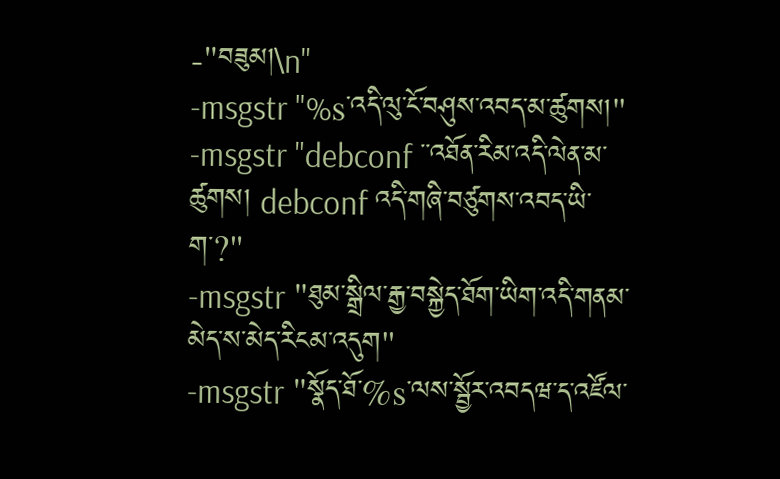-"བཟུམ།\n"
-msgstr "%s་འདི་ལུ་ངོ་བཤུས་འབད་མ་ཚུགས།"
-msgstr "debconf ་་འཐོན་རིམ་འདི་ལེན་མ་ཚུགས། debconf འདི་གཞི་བཙུགས་འབད་ཡི་ག་?"
-msgstr "ཐུམ་སྒྲིལ་རྒྱ་བསྐྱེད་ཐོག་ཡིག་འདི་གནམ་མེད་ས་མེད་རིངམ་འདུག"
-msgstr "སྣོད་ཐོ་%s་ལས་སྦྱོར་འབདཝ་ད་འཛོལ་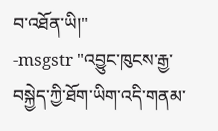བ་འཐོན་ཡི།"
-msgstr "འབྱུང་ཁུངས་རྒྱ་བསྐྱེད་ཀྱི་ཐོག་ཡིག་འདི་གནམ་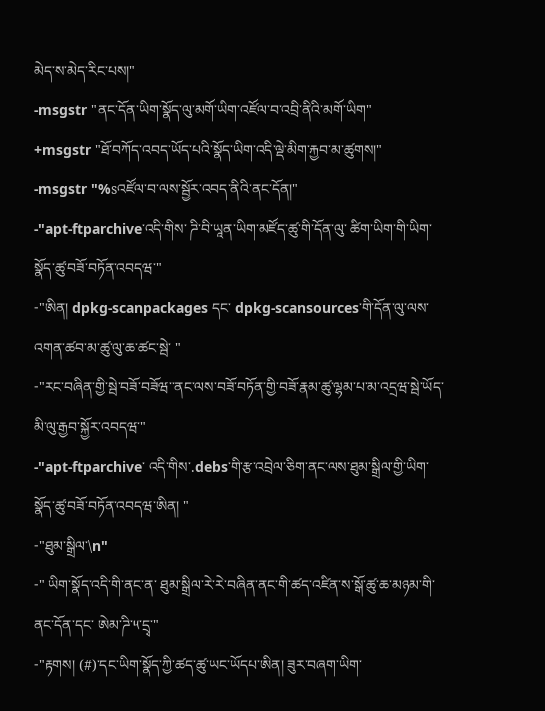མེད་ས་མེད་རིང་པས།"
-msgstr "ནང་དོན་ཡིག་སྣོད་ལུ་མགོ་ཡིག་འཛོལ་བ་འབྲི་ནིའི་མགོ་ཡིག"
+msgstr "ཐོ་བཀོད་འབད་ཡོད་པའི་སྣོད་ཡིག་འདི་ལྡེ་མིག་རྐྱབ་མ་ཚུགས།"
-msgstr "%sའཛོལ་བ་ལས་སྦྱོར་འབད་ནིའི་ནང་དོན།"
-"apt-ftparchive་འདི་གིས་ ཌི་བི་ཡཱན་ཡིག་མཛོད་ཚུ་གི་དོན་ལུ་ ཚིག་ཡིག་གི་ཡིག་སྣོད་ཚུ་བཟོ་བཏོན་འབདཝ་"
-"ཨིན། dpkg-scanpackages དང་ dpkg-scansources་གི་དོན་ལུ་ལས་འགན་ཚབ་མ་ཚུ་ལུ་ཆ་ཚང་སྦེ་ "
-"རང་བཞིན་གྱི་སྦེ་བཟོ་བཟོཝ་་ནང་ལས་བཟོ་བཏོན་གྱི་བཟོ་རྣམ་ཚུ་ལྷམ་པ་མ་འདྲཝ་སྦེ་ཡོད་མི་ལུ་རྒྱབ་སྐྱོར་འབདཝ་"
-"apt-ftparchive་ འདི་གིས་.debs་གི་རྩ་འབྲེལ་ཅིག་ནང་ལས་ཐུམ་སྒྲིལ་གྱི་ཡིག་སྣོད་ཚུ་བཟོ་བཏོན་འབདཝ་ཨིན། "
-"ཐུམ་སྒྲིལ་\n"
-" ཡིག་སྣོད་འདི་གི་ནང་ན་ ཐུམ་སྒྲིལ་རེ་རེ་བཞིན་ནང་གི་ཚད་འཛིན་ས་སྒོ་ཚུ་ཆ་མཉམ་གི་ནང་དོན་དང་ ཨེམ་ཌི་༥་དྲྭ་"
-"རྟགས། (#)་དང་ཡིག་སྣོད་ཀྱི་ཚད་ཚུ་ཡང་ཡོདཔ་ཨིན། ཟུར་བཞག་ཡིག་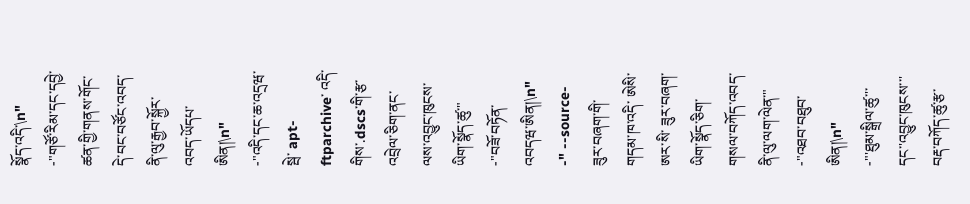སྣོད་འདི་\n"
-"གཙོ་རིམ་དང་དབྱེ་ཚན་གྱི་གནས་གོང་དེ་བང་བཙོང་འབད་ནི་ལུ་རྒྱབ་སྐྱོར་འབད་ཡོདཔ་ཨིན།\n"
-"འདི་དང་ཆ་འདྲཝ་སྦེ་ apt-ftparchive་ འདི་གིས་.dscs་གི་རྩ་འབྲེལ་ཅིག་ནང་ལས་འབྱུང་ཁུངས་ཡིག་སྣོད་ཚུ་"
-"བཟོ་བཏོན་འབདཝ་ཨིན།\n"
-" --source-ཟུར་བཞག་གི་གདམ་ཁ་འདི་ ཨེསི་ཨར་སི་ ཟུར་བཞག་ཡིག་སྣོད་ཅིག་གསལ་བཀོད་འབད་ནི་ལུ་ལག་ལེན་"
-"འཐབ་བཐུབ་ཨིན།\n"
-"'ཐུམ་སྒྲིལ་ཚུ་'་དང་'འབྱུང་ཁུངས་་' བརྡ་བཀོད་ཚུ་རྩ་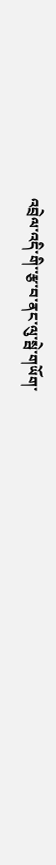འབྲེལ་འདི་གི་་རྩ་བ་ནང་ལུ་སྦེ་གཡོག་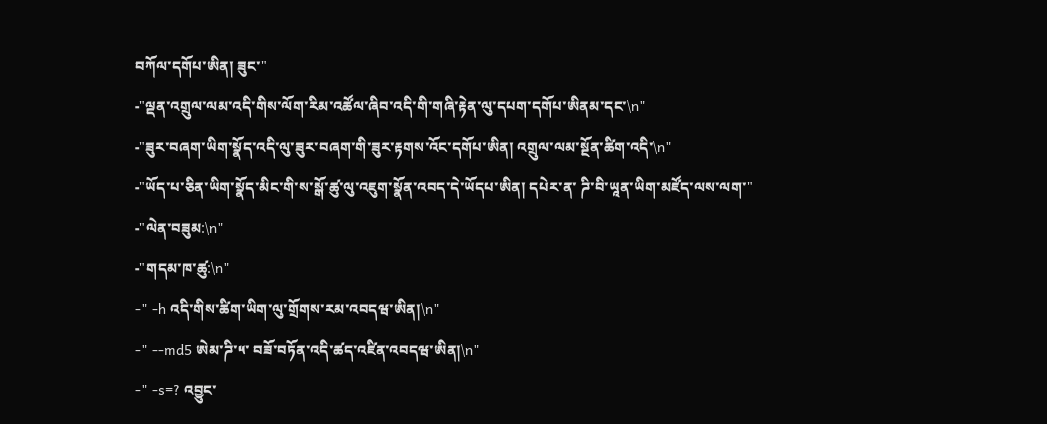བཀོལ་དགོཔ་ཨིན། ཟུང་"
-"ལྡན་འགྲུལ་ལམ་འདི་གིས་ལོག་རིམ་འཚོལ་ཞིབ་འདི་གི་གཞི་རྟེན་ལུ་དཔག་དགོཔ་ཨིནམ་དང་\n"
-"ཟུར་བཞག་ཡིག་སྣོད་འདི་ལུ་ཟུར་བཞག་གི་ཟུར་རྟགས་འོང་དགོཔ་ཨིན། འགྲུལ་ལམ་སྔོན་ཚིག་འདི་\n"
-"ཡོད་པ་ཅིན་ཡིག་སྣོད་མིང་གི་ས་སྒོ་ཚུ་ལུ་འཇུག་སྣོན་འབད་དེ་ཡོདཔ་ཨིན། དཔེར་ན་ ཌི་བི་ཡཱན་ཡིག་མཛོད་ལས་ལག་"
-"ལེན་བཟུམ:\n"
-"གདམ་ཁ་ཚུ:\n"
-" -h འདི་གིས་ཚིག་ཡིག་ལུ་གྲོགས་རམ་འབདཝ་ཨིན།\n"
-" --md5 ཨེམ་ཌི་༥་ བཟོ་བཏོན་འདི་ཚད་འཛིན་འབདཝ་ཨིན།\n"
-" -s=? འབྱུང་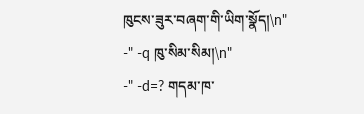ཁུངས་ཟུར་བཞག་གི་ཡིག་སྣོད།\n"
-" -q ཁུ་སིམ་སིམ།\n"
-" -d=? གདམ་ཁ་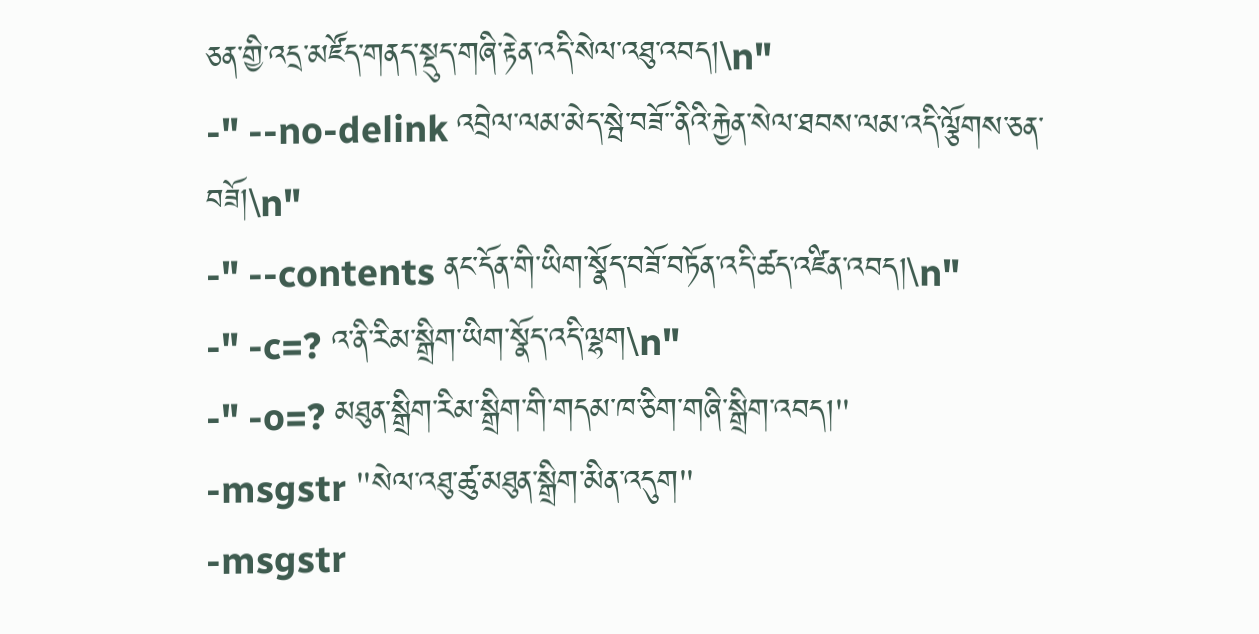ཅན་གྱི་འདྲ་མཛོད་གནད་སྡུད་གཞི་རྟེན་འདི་སེལ་འཐུ་འབད།\n"
-" --no-delink འབྲེལ་ལམ་མེད་སྦེ་བཟོ་་ནིའི་རྐྱེན་སེལ་ཐབས་ལམ་འདི་ལྕོགས་ཅན་བཟོ།\n"
-" --contents ནང་དོན་གི་ཡིག་སྣོད་བཟོ་བཏོན་འདི་ཚད་འཛིན་འབད།\n"
-" -c=? འ་ནི་རིམ་སྒྲིག་ཡིག་སྣོད་འདི་ལྷག\n"
-" -o=? མཐུན་སྒྲིག་རིམ་སྒྲིག་གི་གདམ་ཁ་ཅིག་གཞི་སྒྲིག་འབད།"
-msgstr "སེལ་འཐུ་ཚུ་མཐུན་སྒྲིག་མིན་འདུག"
-msgstr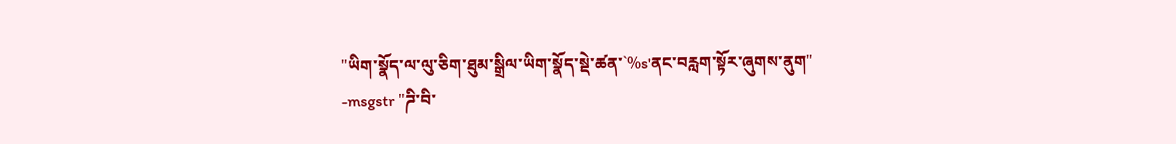"ཡིག་སྣོད་ལ་ལུ་ཅིག་ཐུམ་སྒྲིལ་ཡིག་སྣོད་སྡེ་ཚན་`%s'ནང་བརླག་སྟོར་ཞུགས་ནུག"
-msgstr "ཌི་བི་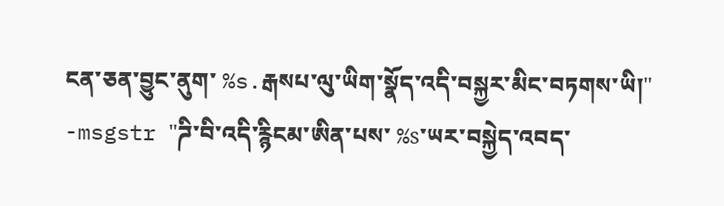ངན་ཅན་བྱུང་ནུག་ %s.རྒསཔ་ལུ་ཡིག་སྣོད་འདི་བསྐྱར་མིང་བཏགས་ཡི།"
-msgstr "ཌི་བི་འདི་རྙིངམ་ཨིན་པས་ %s་ཡར་བསྐྱེད་འབད་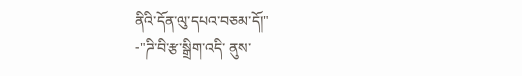ནིའི་དོན་ལུ་དཔའ་བཅམ་དོ།"
-"ཌི་བི་རྩ་སྒྲིག་འདི་ ནུས་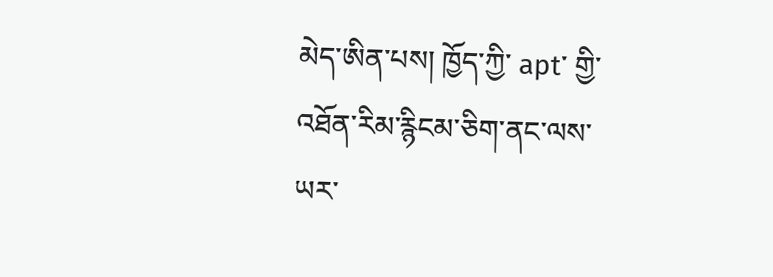མེད་ཨིན་པས། ཁྱོད་ཀྱི་ apt་ གྱི་འཐོན་རིམ་རྙིངམ་ཅིག་ནང་ལས་ ཡར་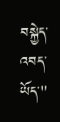བསྐྱེད་འབད་ཡོད་"